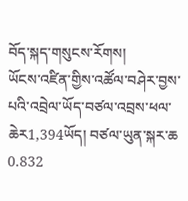བོད་སྐད་གསུངས་རོགས།
ཡོངས་འཛིན་གྱིས་འཚོལ་བཤེར་བྱས་པའི་འབྲེལ་ཡོད་བཙལ་འབྲས་ཕལ་ཆེར1,394ཡོད། བཙལ་ཡུན་སྐར་ཆ 0.832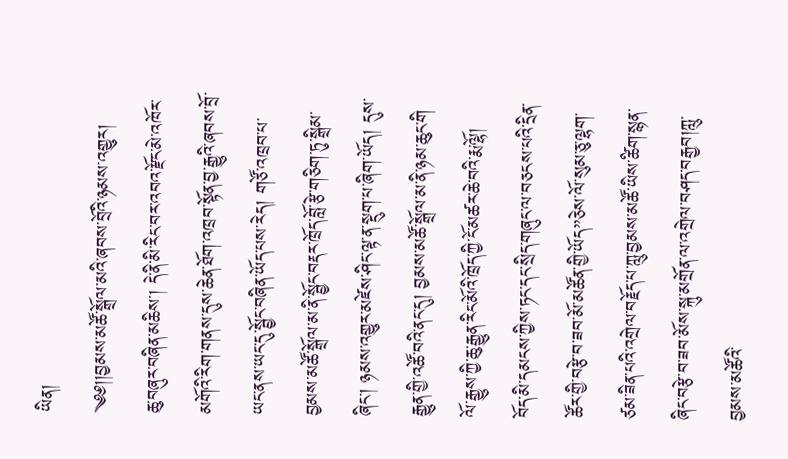ཡིན།
༄༅།།བྱམས་མཚོ་སྒྲོལ་མའི་ཞབས་བྲོའི་ཉམས་འགྱུར།
ཆུ་བཞུར་བཞིན་མཆིས་། དེ་ནི་མི་རིང་བར་འབའ་རྫོང་མེ་འཁོར་མགོའི་རིག་གནས་དུས་ཆེན་ཐོག་འཁྲབ་སྟོན་བྱ་རྒྱུའི་ཞབས་བྲོ་ཡང་ནས་ཡང་དུ་སྦྱོང་བཞིན་ཡོད་པས་རེད། གཙོ་འཁྲབ་པ་བྱམས་མཚོ་སྒྲོལ་མ་ནི་སྦྱོང་བརྡར་ཁྲོད་བློ་རྩེ་གཅིག་ཏུ་སྒྲིམ་ཞིང་། ཉམས་འགྱུར་མཛེས་ཤིང་ལྟ་ན་སྡུག་པ་ཞིག་ཡོད། དུས་རྒྱུན་གྱི་འཚོ་བའི་ནང་དུ། བྱམས་མཚོ་སྒྲོལ་མ་ནི་ཉམ་ཆུང་གི
ལོ་རྒྱུས་ཀྱི་ཆུ་རྒྱུན་རིང་མོའི་ཁྲོད་ཀྱི་ངོ་མཚར་ཆེ་བའི་རྨ་ལྷོ།
བོད་མི་དམངས་ཀྱིས་ཏང་དང་སྲིད་གཞུང་ལ་བཅངས་པའི་དྲིན་ཚོར་གྱི་བརྩེ་བ་ཟབ་མོ་མཚོན་གྱི་ཡོད”ཅེས་ལོ་སུམ་ཅུ་ལྷག་ཙམ་ཟིན་པའི་འགྲེལ་བརྗོད་པ་ཀླུ་བྱམས་མཚོ་ཡིས་ཚིག་སྙན་ཞིང་བརྩེ་བ་ཟབ་མོས་སྐུ་མགྲོན་ལ་འགྲེལ་བཤད་བརྒྱབ།ཀླུ་བྱམས་མཚོའི་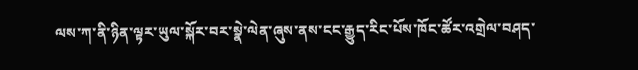ལས་ཀ་ནི་ཉིན་ལྟར་ཡུལ་སྐོར་བར་སྣེ་ལེན་ཞུས་ནས་ངང་རྒྱུད་རིང་པོས་ཁོང་ཚོར་འགྲེལ་བཤད་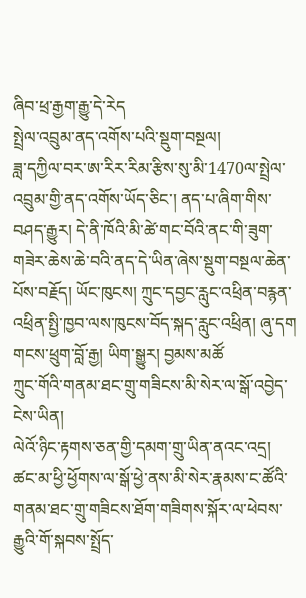ཞིབ་ཕྲ་རྒྱག་རྒྱུ་དེ་རེད
སྤྲེལ་འབྲུམ་ནད་འགོས་པའི་སྡུག་བསྔལ།
ཟླ་དཀྱིལ་བར་ཨ་རིར་རིམ་རྩིས་སུ་མི་1470ལ་སྤྲེལ་འབྲུམ་གྱི་ནད་འགོས་ཡོད་ཅིང་། ནད་པ་ཞིག་གིས་བཤད་རྒྱུར། དེ་ནི་ཁོའི་མི་ཚེ་གང་བོའི་ནང་གི་ཟུག་གཟེར་ཆེས་ཆེ་བའི་ནད་དེ་ཡིན་ཞེས་སྡུག་བསྔལ་ཆེན་པོས་བརྗོད། ཡོང་ཁུངས། ཀྲུང་དབྱང་རླུང་འཕྲིན་བརྙན་འཕྲིན་སྤྱི་ཁྱབ་ལས་ཁུངས་བོད་སྐད་རླུང་འཕྲིན། ཞུ་དག གངས་ཕྲུག་བློ་རྒྱ། ཡིག་སྒྱུར། བྱམས་མཚོ
ཀྲུང་གོའི་གནམ་ཐང་གྲུ་གཟིངས་མི་སེར་ལ་སྒོ་འབྱེད་ངེས་ཡིན།
ལེའོ་ཉིང་རྟགས་ཅན་གྱི་དམག་གྲུ་ཡིན་ནའང་འདྲ། ཚང་མ་ཕྱི་ཕྱོགས་ལ་སྒོ་ཕྱེ་ནས་མི་སེར་རྣམས་ང་ཚོའི་གནམ་ཐང་གྲུ་གཟིངས་ཐོག་གཟིགས་སྐོར་ལ་ཕེབས་རྒྱུའི་གོ་སྐབས་སྤྲོད་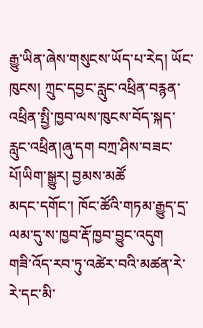རྒྱུ་ཡིན་ཞེས་གསུངས་ཡོད་པ་རེད། ཡོང་ཁུངས། ཀྲུང་དབྱང་རླུང་འཕྲིན་བརྙན་འཕྲིན་སྤྱི་ཁྱབ་ལས་ཁུངས་བོད་སྐད་རླུང་འཕྲིན།ཞུ་དག བཀྲ་ཤིས་བཟང་པོ།ཡིག་སྒྱུར། བྱམས་མཚོ
མདང་དགོང་། ཁོང་ཚོའི་གཏམ་རྒྱུད་དྲ་ལམ་དུ་ས་ཁྱབ་རྡོ་ཁྱབ་བྱུང་འདུག
གཟི་འོད་རབ་ཏུ་འཚེར་བའི་མཚན་རེ་རེ་དང་མི་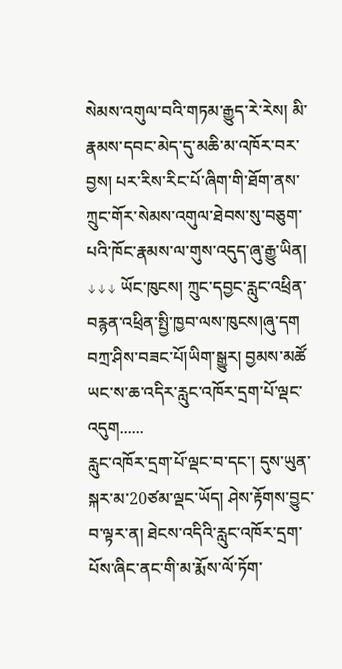སེམས་འགུལ་བའི་གཏམ་རྒྱུད་རེ་རེས། མི་རྣམས་དབང་མེད་དུ་མཆི་མ་འཁོར་བར་བྱས། པར་རིས་རིང་པོ་ཞིག་གི་ཐོག་ནས་ཀྲུང་གོར་སེམས་འགུལ་ཐེབས་སུ་བཅུག་པའི་ཁོང་རྣམས་ལ་གུས་འདུད་ཞུ་རྒྱུ་ཡིན། ↓↓↓ ཡོང་ཁུངས། ཀྲུང་དབྱང་རླུང་འཕྲིན་བརྙན་འཕྲིན་སྤྱི་ཁྱབ་ལས་ཁུངས།ཞུ་དག བཀྲ་ཤིས་བཟང་པོ།ཡིག་སྒྱུར། བྱམས་མཚོ
ཡང་ས་ཆ་འདིར་རླུང་འཁོར་དྲག་པོ་ལྡང་འདུག......
རླུང་འཁོར་དྲག་པོ་ལྡང་བ་དང་། དུས་ཡུན་སྐར་མ་20ཙམ་ལྡང་ཡོད། ཤེས་རྟོགས་བྱུང་བ་ལྟར་ན། ཐེངས་འདིའི་རླུང་འཁོར་དྲག་པོས་ཞིང་ནང་གི་མ་རྨོས་ལོ་ཏོག་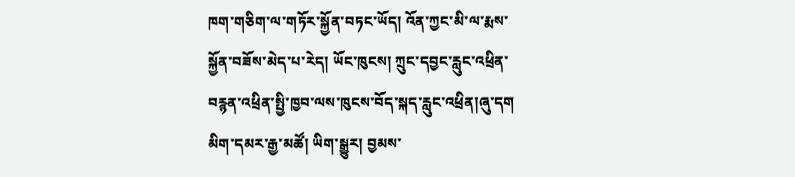ཁག་གཅིག་ལ་གཏོར་སྐྱོན་བཏང་ཡོད། འོན་ཀྱང་མི་ལ་རྨས་སྐྱོན་བཟོས་མེད་པ་རེད། ཡོང་ཁུངས། ཀྲུང་དབྱང་རླུང་འཕྲིན་བརྙན་འཕྲིན་སྤྱི་ཁྱབ་ལས་ཁུངས་བོད་སྐད་རླུང་འཕྲིན།ཞུ་དག མིག་དམར་རྒྱ་མཚོ། ཡིག་སྒྱུར། བྱམས་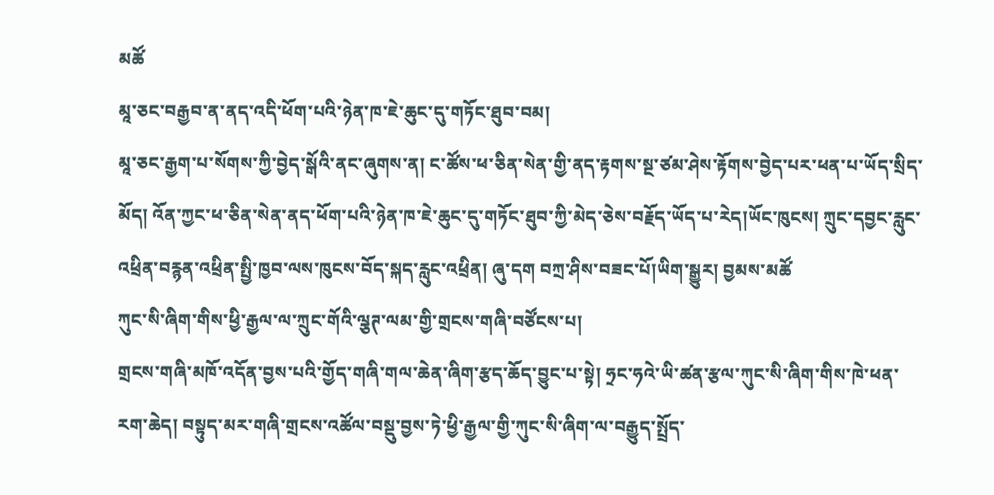མཚོ
མཱ་ཅང་བརྒྱབ་ན་ནད་འདི་ཕོག་པའི་ཉེན་ཁ་ཇེ་ཆུང་དུ་གཏོང་ཐུབ་བམ།
མཱ་ཅང་རྒྱག་པ་སོགས་ཀྱི་བྱེད་སྒོའི་ནང་ཞུགས་ན། ང་ཚོས་ཕ་ཅིན་སེན་གྱི་ནད་རྟགས་སྔ་ཙམ་ཤེས་རྟོགས་བྱེད་པར་ཕན་པ་ཡོད་སྲིད་མོད། འོན་ཀྱང་ཕ་ཅིན་སེན་ནད་ཕོག་པའི་ཉེན་ཁ་ཇེ་ཆུང་དུ་གཏོང་ཐུབ་ཀྱི་མེད་ཅེས་བརྗོད་ཡོད་པ་རེད།ཡོང་ཁུངས། ཀྲུང་དབྱང་རླུང་འཕྲིན་བརྙན་འཕྲིན་སྤྱི་ཁྱབ་ལས་ཁུངས་བོད་སྐད་རླུང་འཕྲིན། ཞུ་དག བཀྲ་ཤིས་བཟང་པོ།ཡིག་སྒྱུར། བྱམས་མཚོ
ཀུང་སི་ཞིག་གིས་ཕྱི་རྒྱལ་ལ་ཀྲུང་གོའི་ལྕཊ་ལམ་གྱི་གྲངས་གཞི་བཙོངས་པ།
གྲངས་གཞི་མཁོ་འདོན་བྱས་པའི་གྱོད་གཞི་གལ་ཆེན་ཞིག་རྩད་ཆོད་བྱུང་པ་སྟེ། ཧྲང་ཧའེ་ཡི་ཚན་རྩལ་ཀུང་སི་ཞིག་གིས་ཁེ་ཕན་རག་ཆེད། བསྟུད་མར་གཞི་གྲངས་འཚོལ་བསྡུ་བྱས་ཏེ་ཕྱི་རྒྱལ་གྱི་ཀུང་སི་ཞིག་ལ་བརྒྱུད་སྤྲོད་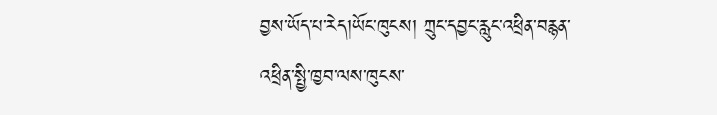བྱས་ཡོད་པ་རེད།ཡོང་ཁུངས། ཀྲུང་དབྱང་རླུང་འཕྲིན་བརྙན་འཕྲིན་སྤྱི་ཁྱབ་ལས་ཁུངས་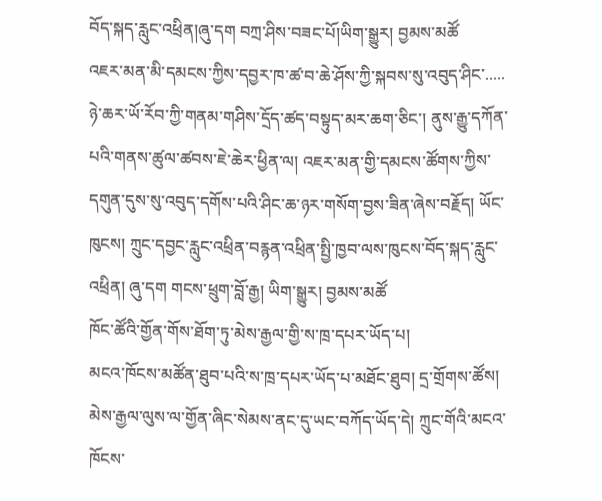བོད་སྐད་རླུང་འཕྲིན།ཞུ་དག བཀྲ་ཤིས་བཟང་པོ།ཡིག་སྒྱུར། བྱམས་མཚོ
འཇར་མན་མི་དམངས་ཀྱིས་དབྱར་ཁ་ཚ་བ་ཆེ་ཤོས་ཀྱི་སྐབས་སུ་འབུད་ཤིང་.....
ཉེ་ཆར་ཡོ་རོབ་ཀྱི་གནམ་གཤིས་དྲོད་ཚད་བསྟུད་མར་ཆག་ཅིང་། ནུས་རྒྱུ་དཀོན་པའི་གནས་ཚུལ་ཚབས་ཇེ་ཆེར་ཕྱིན་ལ། འཇར་མན་གྱི་དམངས་ཚོགས་ཀྱིས་དགུན་དུས་སུ་འབུད་དགོས་པའི་ཤིང་ཆ་ཉར་གསོག་བྱས་ཟིན་ཞེས་བརྗོད། ཡོང་ཁུངས། ཀྲུང་དབྱང་རླུང་འཕྲིན་བརྙན་འཕྲིན་སྤྱི་ཁྱབ་ལས་ཁུངས་བོད་སྐད་རླུང་འཕྲིན། ཞུ་དག གངས་ཕྲུག་བློ་རྒྱ། ཡིག་སྒྱུར། བྱམས་མཚོ
ཁོང་ཚོའི་གྱོན་གོས་ཐོག་ཏུ་མེས་རྒྱལ་གྱི་ས་ཁྲ་དཔར་ཡོད་པ།
མངའ་ཁོངས་མཚོན་ཐུབ་པའི་ས་ཁྲ་དཔར་ཡོད་པ་མཐོང་ཐུབ། དྲ་གྲོགས་ཚོས། མེས་རྒྱལ་ལུས་ལ་གྱོན་ཞིང་སེམས་ནང་དུ་ཡང་བཀོད་ཡོད་དེ། ཀྲུང་གོའི་མངའ་ཁོངས་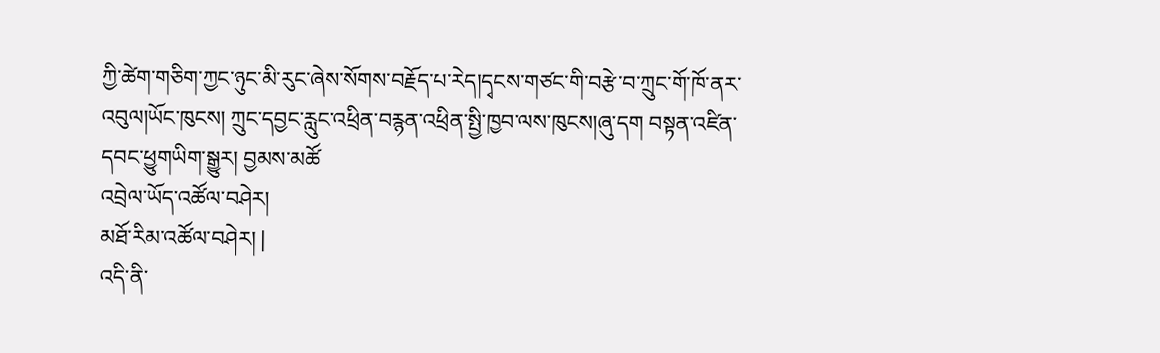ཀྱི་ཚེག་གཅིག་ཀྱང་ཉུང་མི་རུང་ཞེས་སོགས་བརྗོད་པ་རེད།དྭངས་གཙང་གི་བརྩེ་བ་ཀྲུང་གོ་ཁོ་ནར་འབུལ།ཡོང་ཁུངས། ཀྲུང་དབྱང་རླུང་འཕྲིན་བརྙན་འཕྲིན་སྤྱི་ཁྱབ་ལས་ཁུངས།ཞུ་དག བསྟན་འཛིན་དབང་ཕྱུགཡིག་སྒྱུར། བྱམས་མཚོ
འབྲེལ་ཡོད་འཚོལ་བཤེར།
མཐོ་རིམ་འཚོལ་བཤེར། |
འདི་ནི་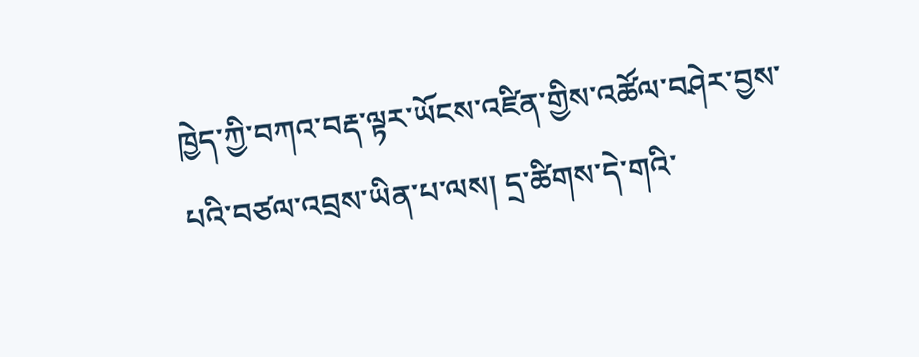ཁྱེད་ཀྱི་བཀའ་བརྡ་ལྟར་ཡོངས་འཛིན་གྱིས་འཚོལ་བཤེར་བྱས་པའི་བཙལ་འབྲས་ཡིན་པ་ལས། དྲ་ཚིགས་དེ་གའི་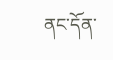ནང་དོན་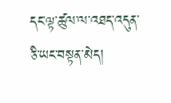དང་ལྟ་ཚུལ་ལ་འཐད་འདུན་ཅི་ཡང་བསྟན་མེད།